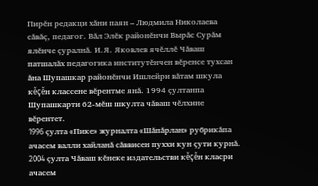Пирĕн редакци хăни паян – Людмила Николаева сăвăç, педагог. Вăл Элĕк районĕнчи Вырăс Сурăм ялĕнче çуралнă. И.Я. Яковлев ячĕллĕ Чăваш патшалăх педагогика институтĕнчен вĕренсе тухсан ăна Шупашкар районĕнчи Ишлейри вăтам шкула кĕçĕн классене вĕрентме янă. 1994 çултанпа Шупашкарти 62-мĕш шкулта чăваш чĕлхине вĕрентет.
1996 çулта «Пике» журналта «Шăпăрлан» рубрикăпа ачасем валли хайланă сăввисен пуххи кун çути курнă. 2004 çулта Чăваш кĕнеке издательстви кĕçĕн класри ачасем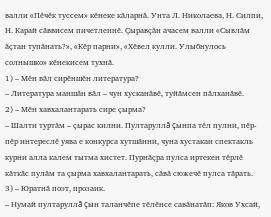валли «Пĕчĕк туссем» кĕнеке кăларнă. Унта Л. Николаева, Н. Силпи, Н. Карай сăввисем пичетленнĕ. Çыравçăн ачасем валли «Сывлăм ăçтан тупăнать?», «Кĕр парни», «Хĕвел кулли. Улыбнулось солнышко» кĕнекисем тухнă.
1) – Мĕн вăл сирĕншĕн литература?
– Литература маншăн вăл – чун хусканăвĕ, туйăмсен пăлханăвĕ.
2) – Мĕн хавхалантарать сире çырма?
– Шалти туртăм – çырас килни. Пултаруллă çынпа тĕл пулни, пĕр-пĕр интереслĕ уява е конкурса хутшăнни, чуна хустакан спектакль курни алла калем тытма хистет. Пурнăçра пулса иртекен тĕрлĕ кăткăс пулăм та çырма хавхалантарать, сăвă сюжечĕ пулса тăрать.
3) – Юратнă поэт, прозаик.
– Нумай пултаруллă çын таланчĕпе тĕлĕнсе савăнатăп: Яков Ухсай,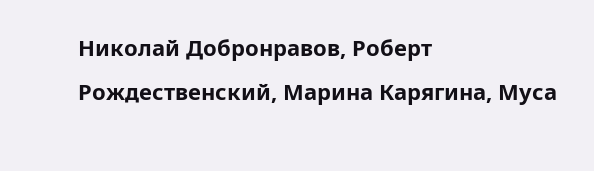Николай Добронравов, Роберт Рождественский, Марина Карягина, Муса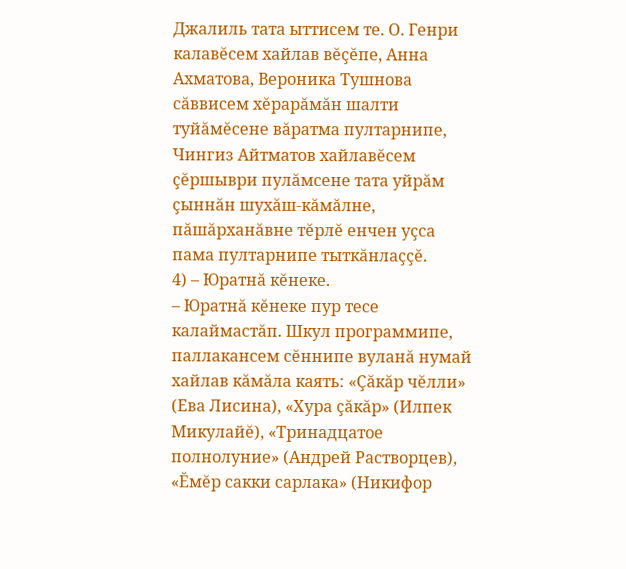Джалиль тата ыттисем те. О. Генри калавĕсем хайлав вĕçĕпе, Анна Ахматова, Вероника Тушнова сăввисем хĕрарăмăн шалти туйăмĕсене вăратма пултарнипе, Чингиз Айтматов хайлавĕсем çĕршыври пулăмсене тата уйрăм çыннăн шухăш-кăмăлне, пăшăрханăвне тĕрлĕ енчен уçса пама пултарнипе тыткăнлаççĕ.
4) – Юратнă кĕнеке.
– Юратнă кĕнеке пур тесе калаймастăп. Шкул программипе, паллакансем сĕннипе вуланă нумай хайлав кăмăла каять: «Çăкăр чĕлли» (Ева Лисина), «Хура çăкăр» (Илпек Микулайĕ), «Тринадцатое полнолуние» (Андрей Растворцев), «Ĕмĕр сакки сарлака» (Никифор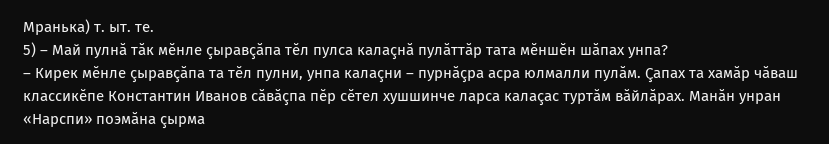Мранька) т. ыт. те.
5) – Май пулнă тăк мĕнле çыравçăпа тĕл пулса калаçнă пулăттăр тата мĕншĕн шăпах унпа?
– Кирек мĕнле çыравçăпа та тĕл пулни, унпа калаçни – пурнăçра асра юлмалли пулăм. Çапах та хамăр чăваш классикĕпе Константин Иванов сăвăçпа пĕр сĕтел хушшинче ларса калаçас туртăм вăйлăрах. Манăн унран «Нарспи» поэмăна çырма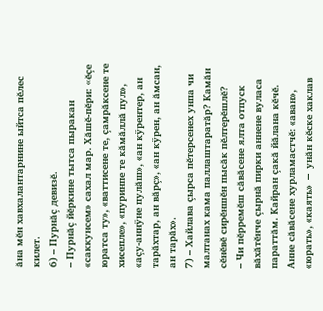ăна мĕн хавхалантарнине ыйтса пĕлес килет.
6) – Пурнăç девизĕ.
– Пурнăç йĕркине тытса пыракан «саккунсем» сахал мар. Хăшĕ-пĕри: «ĕçе юратса ту», «ваттисене те, çамрăксене те хисепле», «пуринпе те кăмăллă пул», «аçу-аннÿне пулăш», «ан кÿрентер, ан тарăхтар, ан вăрç», «ан кÿрен, ан ăмсан, ан тарăх».
7) – Хайлава çырса пĕтерсенех унпа чи малтанах кама паллаштаратăр? Камăн сĕнĕвĕ сирĕншĕн пысăк пĕлтерĕшлĕ?
– Чи пĕрремĕш сăвăсене ялта отпуск вăхăтĕнче çырнă пирки аннене вуласа параттăм. Кайран çакă йăлана кĕчĕ. Анне сăвăсене хурламастчĕ: «аван», «юрать», «каять» − унăн кĕске хаклав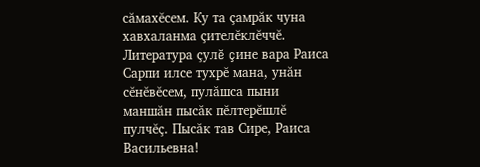сăмахĕсем. Ку та çамрăк чуна хавхаланма çителĕклĕччĕ. Литература çулĕ çине вара Раиса Сарпи илсе тухрĕ мана, унăн сĕнĕвĕсем, пулăшса пыни маншăн пысăк пĕлтерĕшлĕ пулчĕç. Пысăк тав Сире, Раиса Васильевна!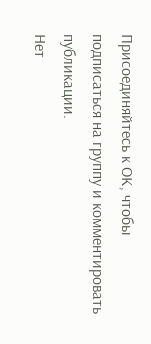Присоединяйтесь к ОК, чтобы подписаться на группу и комментировать публикации.
Нет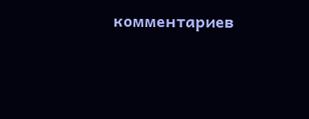комментариев